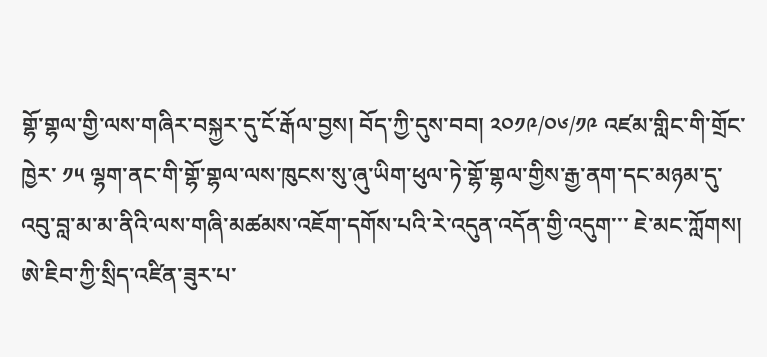གྷོ་གྷལ་གྱི་ལས་གཞིར་བསྐྱར་དུ་ངོ་རྒོལ་བྱས། བོད་ཀྱི་དུས་བབ། ༢༠༡༩/༠༦/༡༩ འཛམ་གླིང་གི་གྲོང་ཁྱེར་ ༡༥ ལྷག་ནང་གི་གྷོ་གྷལ་ལས་ཁུངས་སུ་ཞུ་ཡིག་ཕུལ་ཏེ་གྷོ་གྷལ་གྱིས་རྒྱ་ནག་དང་མཉམ་དུ་འབུ་བླ་མ་མ་ནིའི་ལས་གཞི་མཚམས་འཇོག་དགོས་པའི་རེ་འདུན་འདོན་གྱི་འདུག་་་ ཇེ་མང་ཀློགས།
ཨེ་ཇིབ་ཀྱི་སྲིད་འཛིན་ཟུར་པ་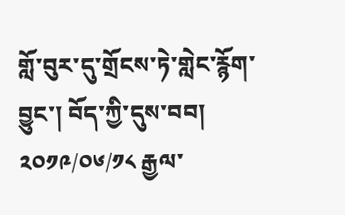གློ་བུར་དུ་གྲོངས་ཏེ་གླེང་རྙོག་བྱུང་། བོད་ཀྱི་དུས་བབ། ༢༠༡༩/༠༦/༡༨ རྒྱལ་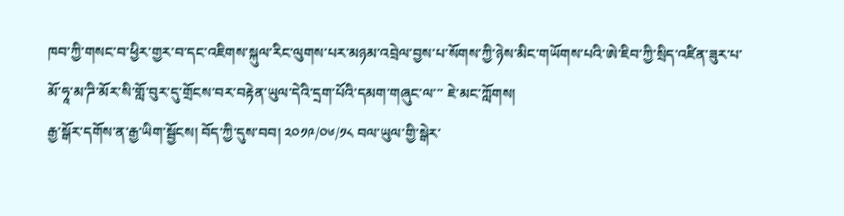ཁབ་ཀྱི་གསང་བ་ཕྱིར་གྱར་བ་དང་འཇིགས་སྐུལ་རིང་ལུགས་པར་མཉམ་འབྲེལ་བྱས་པ་སོགས་ཀྱི་ཉེས་མིང་གཡོགས་པའི་ཨེ་ཇིབ་ཀྱི་སྲིད་འཛིན་ཟུར་པ་མོ་ཧཱ་མ་ཌི་མོར་སི་གློ་བུར་དུ་གྲོངས་བར་བརྟེན་ཡུལ་དེའི་དྲག་པོའི་དམག་གཞུང་ལ་་་ ཇེ་མང་ཀློགས།
རྒྱ་སྒོར་དགོས་ན་རྒྱ་ཡིག་སྦྱོངས། བོད་ཀྱི་དུས་བབ། ༢༠༡༩/༠༦/༡༨ བལ་ཡུལ་གྱི་སྒེར་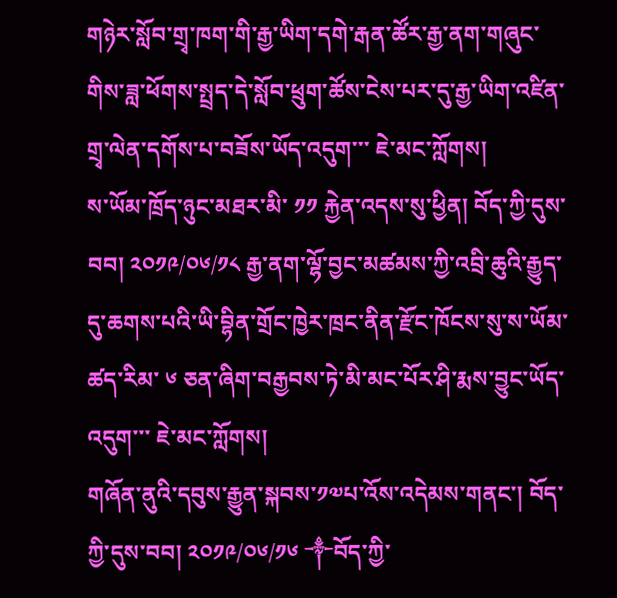གཉེར་སློབ་གྲྭ་ཁག་གི་རྒྱ་ཡིག་དགེ་རྒན་ཚོར་རྒྱ་ནག་གཞུང་གིས་ཟླ་ཕོགས་སྤྲད་དེ་སློབ་ཕྲུག་ཚོས་ངེས་པར་དུ་རྒྱ་ཡིག་འཛིན་གྲྭ་ལེན་དགོས་པ་བཟོས་ཡོད་འདུག་་་ ཇེ་མང་ཀློགས།
ས་ཡོམ་ཁྲོད་ཉུང་མཐར་མི་ ༡༡ རྐྱེན་འདས་སུ་ཕྱིན། བོད་ཀྱི་དུས་བབ། ༢༠༡༩/༠༦/༡༨ རྒྱ་ནག་ལྷོ་བྱང་མཚམས་ཀྱི་འབྲི་ཆུའི་རྒྱུད་དུ་ཆགས་པའི་ཡི་བྷིན་གྲོང་ཁྱེར་ཁྲང་ནིན་རྫོང་ཁོངས་སུ་ས་ཡོམ་ཚད་རིམ་ ༦ ཅན་ཞིག་བརྒྱབས་ཏེ་མི་མང་པོར་ཤི་རྨས་བྱུང་ཡོད་འདུག་་་ ཇེ་མང་ཀློགས།
གཞོན་ནུའི་དབུས་རྒྱུན་སྐབས་༡༧པ་འོས་འདེམས་གནང་། བོད་ཀྱི་དུས་བབ། ༢༠༡༩/༠༦/༡༦ ༒བོད་ཀྱི་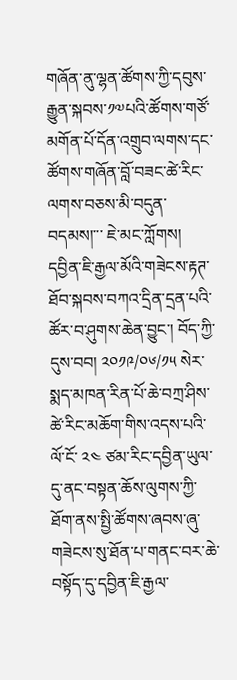གཞོན་ནུ་ལྷན་ཚོགས་ཀྱི་དབུས་རྒྱུན་སྐབས་༡༧པའི་ཚོགས་གཙོ་མགོན་པོ་དོན་འགྲུབ་ལགས་དང་ཚོགས་གཞོན་བློ་བཟང་ཚེ་རིང་ལགས་བཅས་མི་བདུན་བདམས།་་་ ཇེ་མང་ཀློགས།
དབྱིན་ཇི་རྒྱལ་མོའི་གཟེངས་རྟཊ་ཐོབ་སྐབས་བཀའ་དྲིན་དྲན་པའི་ཚོར་བ་ཤུགས་ཆེན་བྱུང་། བོད་ཀྱི་དུས་བབ། ༢༠༡༩/༠༦/༡༥ སེར་སྨད་མཁན་རིན་པོ་ཆེ་བཀྲ་ཤིས་ཚེ་རིང་མཆོག་གིས་འདས་པའི་ལོ་ངོ་ ༢༤ ཙམ་རིང་དབྱིན་ཡུལ་དུ་ནང་བསྟན་ཆོས་ལུགས་ཀྱི་ཐོག་ནས་སྤྱི་ཚོགས་ཞབས་ཞུ་གཟེངས་སུ་ཐོན་པ་གནང་བར་ཆེ་བསྟོད་དུ་དབྱིན་ཇི་རྒྱལ་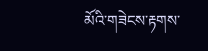མོའི་གཟེངས་རྟགས་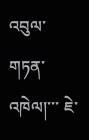འབུལ་གཏན་འཁེལ།་་་ ཇེ་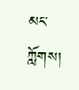མང་ཀློགས།